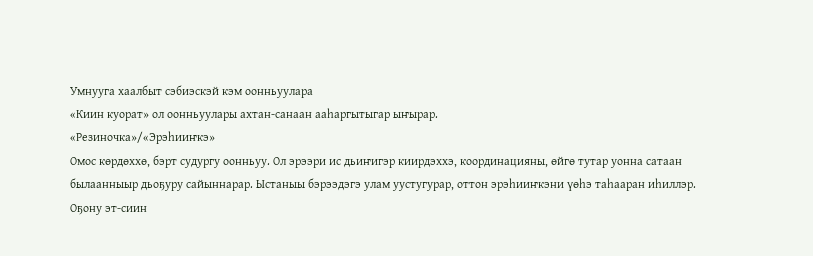Умнууга хаалбыт сэбиэскэй кэм оонньуулара
«Киин куорат» ол оонньуулары ахтан-санаан ааһаргытыгар ыҥырар.
«Резиночка»/«Эрэһииҥкэ»
Омос көрдөххө, бэрт судургу оонньуу. Ол эрээри ис дьиҥигэр киирдэххэ, координацияны, өйгө тутар уонна сатаан былаанныыр дьоҕуру сайыннарар. Ыстаныы бэрээдэгэ улам уустугурар, оттон эрэһииҥкэни үөһэ таһааран иһиллэр.
Оҕону эт-сиин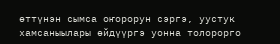өттүнэн сымса оҥорорун сэргэ, уустук хамсаныылары өйдүүргэ уонна толорорго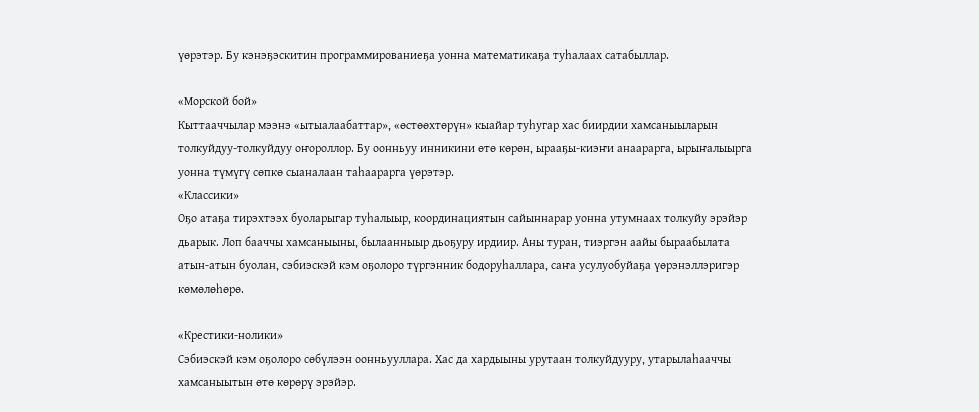үөрэтэр. Бу кэнэҕэскитин программированиеҕа уонна математикаҕа туһалаах сатабыллар.

«Морской бой»
Кыттааччылар мээнэ «ытыалаабаттар», «өстөөхтөрүн» кыайар туһугар хас биирдии хамсаныыларын толкуйдуу-толкуйдуу оҥороллор. Бу оонньуу инникини өтө көрөн, ырааҕы-киэҥи анаарарга, ырыҥалыырга уонна түмүгү сөпкө сыаналаан таһаарарга үөрэтэр.
«Классики»
Оҕо атаҕа тирэхтээх буоларыгар туһалыыр, координациятын сайыннарар уонна утумнаах толкуйу эрэйэр дьарык. Лоп бааччы хамсаныыны, былаанныыр дьоҕуру ирдиир. Аны туран, тиэргэн аайы быраабылата атын-атын буолан, сэбиэскэй кэм оҕолоро түргэнник бодоруһаллара, саҥа усулуобуйаҕа үөрэнэллэригэр көмөлөһөрө.

«Крестики-нолики»
Сэбиэскэй кэм оҕолоро сөбүлээн оонньууллара. Хас да хардыыны урутаан толкуйдууру, утарылаһааччы хамсаныытын өтө көрөрү эрэйэр.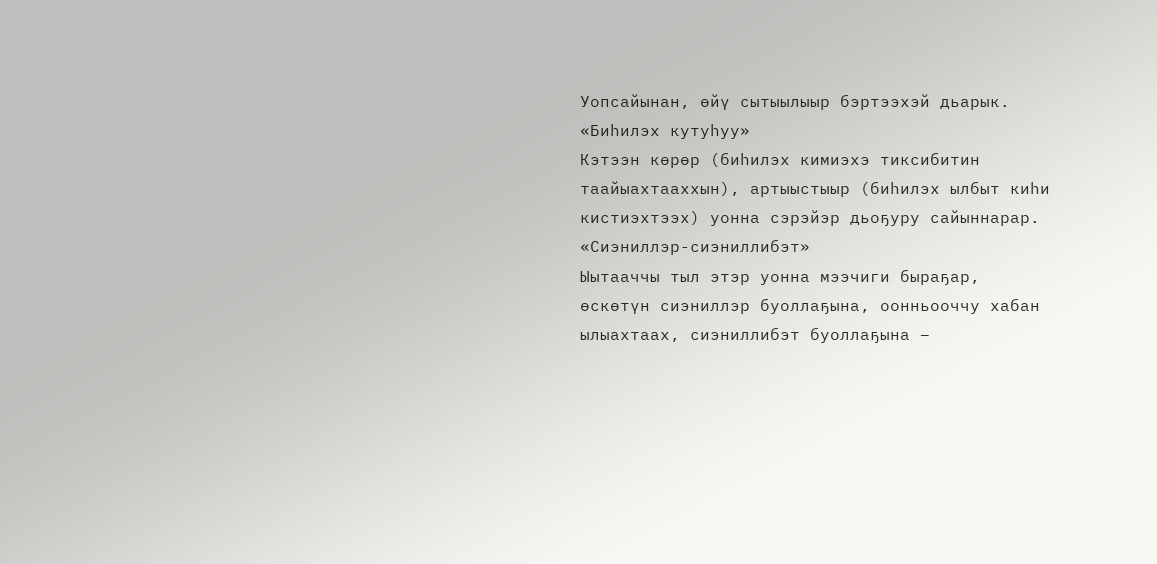Уопсайынан, өйү сытыылыыр бэртээхэй дьарык.
«Биһилэх кутуһуу»
Кэтээн көрөр (биһилэх кимиэхэ тиксибитин таайыахтааххын), артыыстыыр (биһилэх ылбыт киһи кистиэхтээх) уонна сэрэйэр дьоҕуру сайыннарар.
«Сиэниллэр-сиэниллибэт»
Ыытааччы тыл этэр уонна мээчиги быраҕар, өскөтүн сиэниллэр буоллаҕына, оонньооччу хабан ылыахтаах, сиэниллибэт буоллаҕына –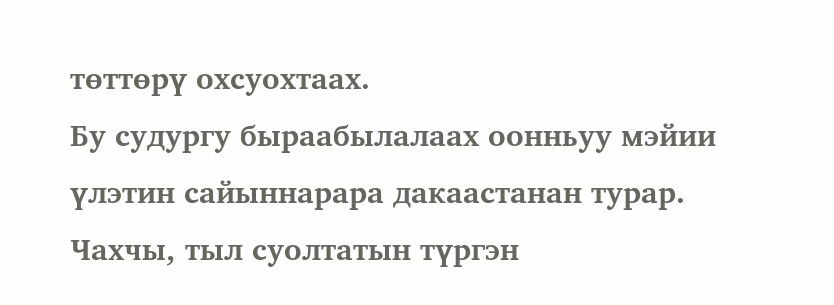төттөрү охсуохтаах.
Бу судургу быраабылалаах оонньуу мэйии үлэтин сайыннарара дакаастанан турар. Чахчы, тыл суолтатын түргэн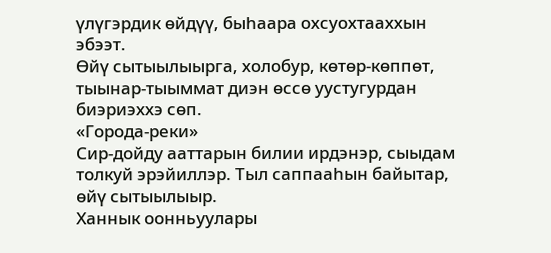үлүгэрдик өйдүү, быһаара охсуохтааххын эбээт.
Өйү сытыылыырга, холобур, көтөр-көппөт, тыынар-тыыммат диэн өссө уустугурдан биэриэххэ сөп.
«Города-реки»
Сир-дойду ааттарын билии ирдэнэр, сыыдам толкуй эрэйиллэр. Тыл саппааһын байытар, өйү сытыылыыр.
Ханнык оонньуулары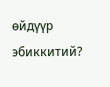өйдүүр эбиккитий?